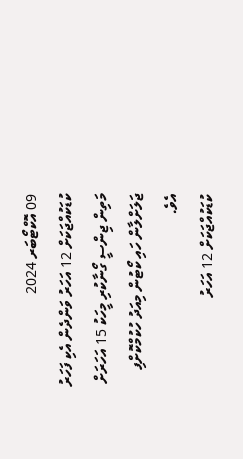09 އޮކްޓޯބަރ 2024
ކުޑަކުއްޖަކަށް 12 އަހަރު ވަންދެން އެކި ފަހަރު މަތިން ޖިންސީ ގޯނާކުރި މީހަކު 15 އަހަރަށް ޖަލަށްލާން ހައި ކޯޓުން މިއަދު ހުކުމްކޮށްފި އެވެ.
ކުޑަކުއްޖަކަށް 12 އަހަރު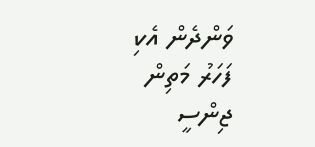ވަންދެން އެކި ފަހަރު މަތިން ޖިންސީ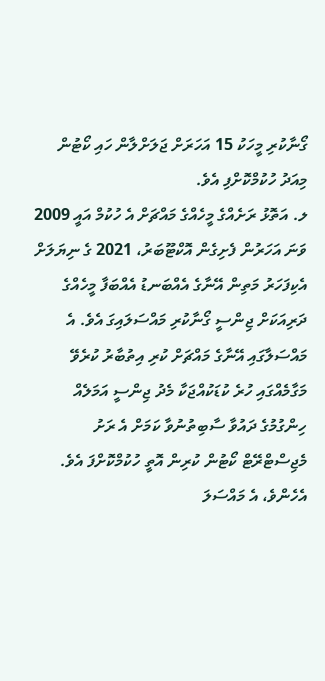ގޯނާކުރި މީހަކު 15 އަހަރަށް ޖަލަށްލާން ހައި ކޯޓުން މިއަދު ހުކުމްކޮށްފި އެވެ.
ލ. އަތޮޅު ރަށެއްގެ މީހެއްގެ މައްޗަށް އެ ހުކުމް އައީ 2009 ވަނަ އަހަރުން ފެށިގެން އޮކްޓޫބަރު، 2021 ގެ ނިޔަލަށް އެކިފަހަރު މަތިން އޭނާގެ އެއްބަނޑު އެއްބަފާ މީހެއްގެ ދަރިއަކަށް ޖިންސީ ގޯނާކުރި މައްސަލައިގަ އެވެ. އެ މައްސަލާގައި އޭނާގެ މައްޗަށް ކުރި އިތުބާރު ކުރެވޭ މަގާމެއްގައި ހުރެ ކުޑަކުއްޖަކާ މެދު ޖިންސީ އަމަލެއް ހިންގުމުގެ ދައުވާ ސާބިތުނުވާ ކަމަށް އެ ރަށު މެޖިސްޓްރޭޓް ކޯޓުން ކުރިން އޮތީ ހުކުމްކޮށްފަ އެވެ.
އެހެންވެ، އެ މައްސަލަ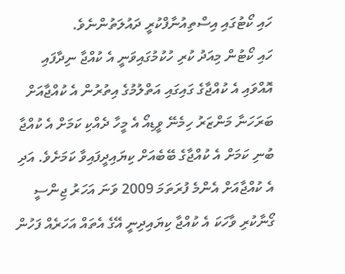ހައި ކޯޓުގައި އިސްތިއުނާފްކުރީ ދައުލަތުންނެވެ.
ހައި ކޯޓުން މިއަދު ކުރި ހުކުމުގައިވަނީ އެ ކުއްޖާ ނިދާފައި އޮއްވައި އެ ކުއްޖާގެ ގައިގައި އަތްލުމުގެ އިތުރުން އެ ކުއްޖާއަށް ބަރަހަނާ މަންޒަރު ހިމެނޭ ވީޑިއޯ އެ މީހާ ދެއްކި ކަމަށް އެ ކުއްޖާ ބުނި ކަމަށް އެ ކުއްޖާގެ ބޭބެއަށް ކިޔައިދީފައިވާ ކަމަށެވެ. އަދި އެ ކުއްޖާއަށް އެންމެ ފުރަތަމަ 2009 ވަނަ އަހަރު ޖިންސީ ގޯނާކުރި ވާހަކަ އެ ކުއްޖާ ކިޔައިދިނީ އޭގެ އެތައް އަހަރެއް ފަހުން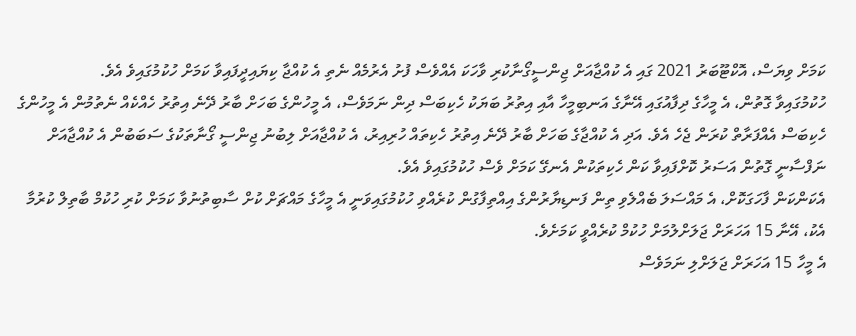ކަމަށް ވިޔަސް، އޮކްޓޫބަރު 2021 ގައި އެ ކުއްޖާއަށް ޖިންސީގޯނާކުރި ވާހަކަ އެއްވެސް ފުށު އެރުމެއް ނެތި އެ ކުއްޖާ ކިޔައިދީފައިވާ ކަމަށް ހުކުމުގައިވެ އެވެ.
ހުކުމުގައިވާ ގޮތުން، އެ މީހާގެ ދިފާއުގައި އޭނާގެ އަނބިމީހާ އާއި އިތުރު ބަޔަކު ހެކިބަސް ދިން ނަމަވެސް، އެ މީހުންގެ ބަހަށް ބާރު ދޭނެ އިތުރު ހެއްކެއް ނެތުމުން އެ މީހުންގެ ހެކިބަސް އެއްފަރާތް ކުރަން ޖެހެ އެވެ. އަދި އެ ކުއްޖާގެ ބަހަށް ބާރު ދޭނެ އިތުރު ހެކިތައް ހުރިއިރު، އެ ކުއްޖާއަށް ލިބުނު ޖިންސީ ގޯނާތަކުގެ ސަބަބުން އެ ކުއްޖާއަށް ނަފްސާނީ ގޮތުން އަސަރު ކޮށްފައިވާ ކަން ހެކިތަކުން އެނގޭ ކަމަށް ވެސް ހުކުމުގައިވެ އެވެ.
އެކަންކަން ފާހަގަކޮށް، އެ މައްސަލަ ބެއްލެވި ތިން ފަނޑިޔާރުންގެ އިއްތިފާގުން ކުރެއްވި ހުކުމުގައިވަނީ އެ މީހާގެ މައްޗަށް ކުށް ސާބިތުނުވާ ކަމަށް ކުރި ހުކުމް ބާތިލް ކުރުމާ އެކު، އޭނާ 15 އަހަރަށް ޖަލަށްލުމަށް ހުކުމް ކުރެއްވީ ކަމަށެވެ.
އެ މީހާ 15 އަހަރަށް ޖަލަށްލި ނަމަވެސް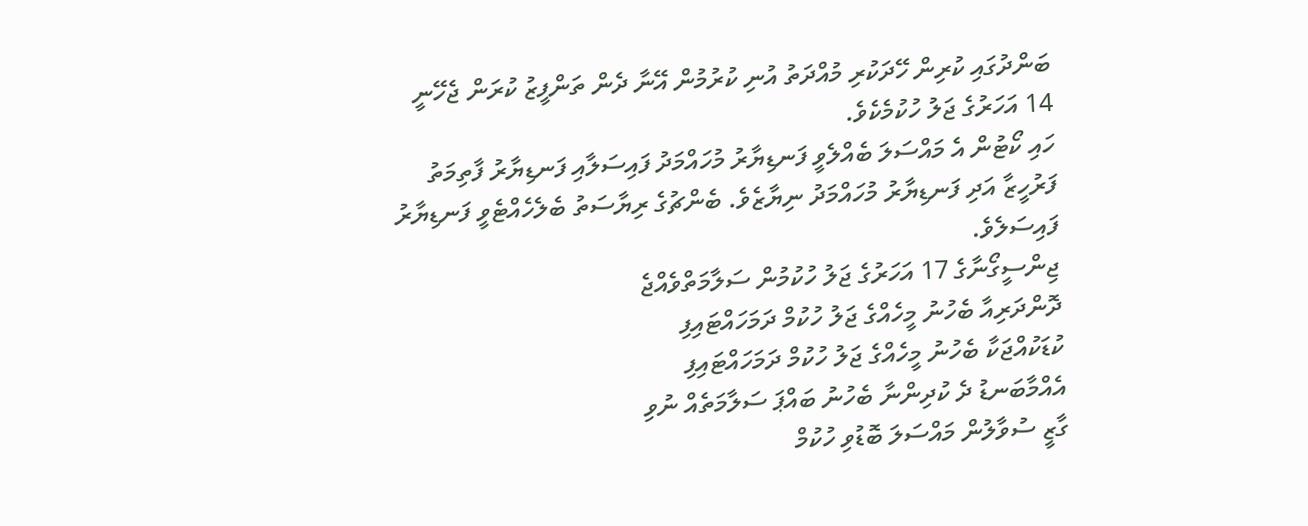ބަންދުގައި ކުރިން ހޭދަކުރި މުއްދަތު އުނި ކުރުމުން އޭނާ ދެން ތަންފީޒު ކުރަން ޖެހޭނީ 14 އަހަރުގެ ޖަލު ހުކުމެކެވެ.
ހައި ކޯޓުން އެ މައްސަލަ ބެއްލެވީ ފަނޑިޔާރު މުހައްމަދު ފައިސަލާއި ފަނޑިޔާރު ފާތިމަތު ފަރުހީޒާ އަދި ފަނޑިޔާރު މުހައްމަދު ނިޔާޒެވެ. ބެންޗުގެ ރިޔާސަތު ބެލެހެއްޓެވީ ފަނޑިޔާރު ފައިސަލެވެ.
ޖިންސީގޯނާގެ 17 އަހަރުގެ ޖަލު ހުކުމުން ސަލާމަތްވެއްޖެ
ދޮންދަރިއާ ބެހުނު މީހެއްގެ ޖަލު ހުކުމް ދަމަހައްޓައިފި
ކުޑަކުއްޖަކާ ބެހުނު މީހެއްގެ ޖަލު ހުކުމް ދަމަހައްޓައިފި
އެއްމާބަނޑު ދެ ކުދިންނާ ބެހުނު ބައްޕަ ސަލާމަތެއް ނުވި
ގާޒީ ސުވާލުން މައްސަލަ ބޮޑުވި ހުކުމް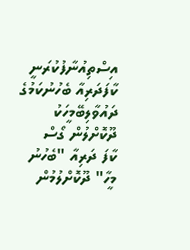އިސްތިއުނާފުކުރަނީ
ކާފަދަރިއާ ބެހުނުކަމުގެ ދައުވާލިބޭމީހަކު ދޫކޮށްލުން ގޯސް
ކާފަ ދަރިއާ "ބެހުނު މީހާ" ދޫކޮށްލުމުން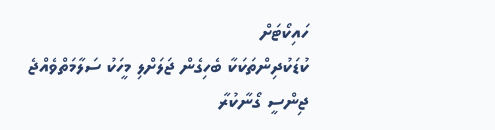ހައިކޯޓަށް
ކުޑަކުދިންތަކަކާ ބެހިގެން ޖަލަށްލި މީހަކު ސަލާމަތްވެއްޖެ
ޖިންސީ ގޯނާކުރާ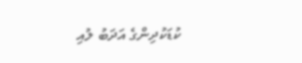ކުޑަކުދިންގެ އަދަބު ލުއި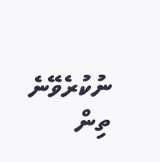ނުކުރެވޭނެ
ތިން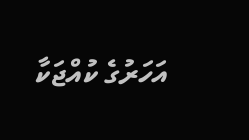އަހަރުގެ ކުއްޖަކާ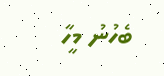ބެހުނު މީހާ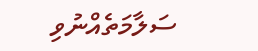ސަލާމަތެއްނުވި